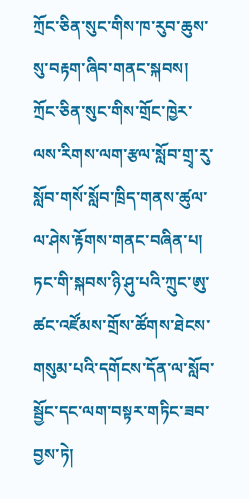ཀྲོང་ཅིན་སུང་གིས་ཁ་རུབ་ཆུས་སུ་བརྟག་ཞིབ་གནང་སྐབས།
ཀྲོང་ཅིན་སུང་གིས་གྲོང་ཁྱེར་ལས་རིགས་ལག་རྩལ་སློབ་གྲྭ་རུ་སློབ་གསོ་སློབ་ཁྲིད་གནས་ཚུལ་ལ་ཤེས་རྟོགས་གནང་བཞིན་པ།
ཏང་གི་སྐབས་ཉི་ཤུ་པའི་ཀྲུང་ཨུ་ཚང་འཛོམས་གྲོས་ཚོགས་ཐེངས་གསུམ་པའི་དགོངས་དོན་ལ་སློབ་སྦྱོང་དང་ལག་བསྟར་གཏིང་ཟབ་བྱས་ཏེ།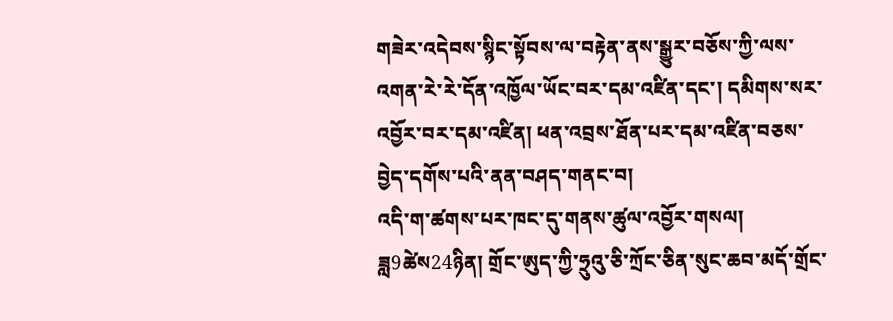གཟེར་འདེབས་སྙིང་སྟོབས་ལ་བརྟེན་ནས་སྒྱུར་བཅོས་ཀྱི་ལས་འགན་རེ་རེ་དོན་འཁྱོལ་ཡོང་བར་དམ་འཛིན་དང་། དམིགས་སར་འབྱོར་བར་དམ་འཛིན། ཕན་འབྲས་ཐོན་པར་དམ་འཛིན་བཅས་བྱེད་དགོས་པའི་ནན་བཤད་གནང་བ།
འདི་ག་ཚགས་པར་ཁང་དུ་གནས་ཚུལ་འབྱོར་གསལ། ཟླ9ཚེས24ཉིན། གྲོང་ཨུད་ཀྱི་ཧྲུའུ་ཅི་ཀྲོང་ཅིན་སུང་ཆབ་མདོ་གྲོང་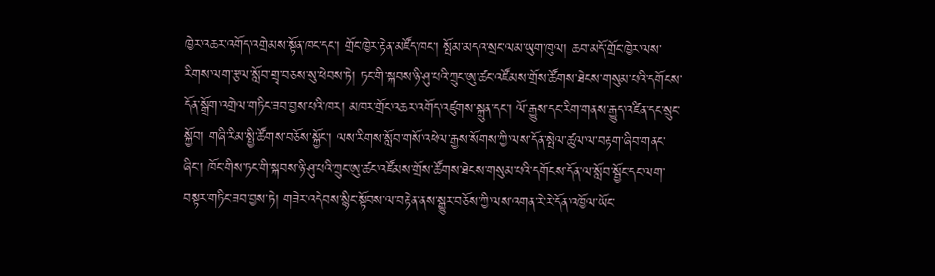ཁྱེར་འཆར་འགོད་འགྲེམས་སྟོན་ཁང་དང་། གྲོང་ཁྱེར་རྟེན་མཛོད་ཁང་། སྤོམ་མདའ་སྲང་ལམ་ཡུག་ཁུལ། ཆབ་མདོ་གྲོང་ཁྱེར་ལས་རིགས་ལག་རྩལ་སློབ་གྲྭ་བཅས་སུ་ཕེབས་ཏེ། ཏང་གི་སྐབས་ཉི་ཤུ་པའི་ཀྲུང་ཨུ་ཚང་འཛོམས་གྲོས་ཚོགས་ཐེངས་གསུམ་པའི་དགོངས་དོན་སྒྲོག་འགྲེལ་གཏིང་ཟབ་བྱས་པའི་ཁར། མཁར་གྲོང་འཆར་འགོད་འཛུགས་སྐྲུན་དང་། ལོ་རྒྱུས་དང་རིག་གནས་རྒྱུད་འཛིན་དང་སྲུང་སྐྱོབ། གཞི་རིམ་སྤྱི་ཚོགས་བཅོས་སྐྱོང་། ལས་རིགས་སློབ་གསོ་འཕེལ་རྒྱས་སོགས་ཀྱི་ལས་དོན་སྤེལ་ཚུལ་ལ་བརྟག་ཞིབ་གནང་ཞིང་། ཁོང་གིས་ཏང་གི་སྐབས་ཉི་ཤུ་པའི་ཀྲུང་ཨུ་ཚང་འཛོམས་གྲོས་ཚོགས་ཐེངས་གསུམ་པའི་དགོངས་དོན་ལ་སློབ་སྦྱོང་དང་ལག་བསྟར་གཏིང་ཟབ་བྱས་ཏེ། གཟེར་འདེབས་སྙིང་སྟོབས་ལ་བརྟེན་ནས་སྒྱུར་བཅོས་ཀྱི་ལས་འགན་རེ་རེ་དོན་འཁྱོལ་ཡོང་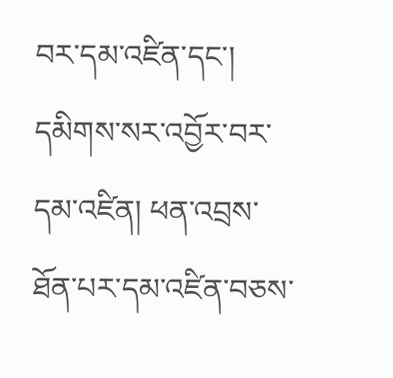བར་དམ་འཛིན་དང་། དམིགས་སར་འབྱོར་བར་དམ་འཛིན། ཕན་འབྲས་ཐོན་པར་དམ་འཛིན་བཅས་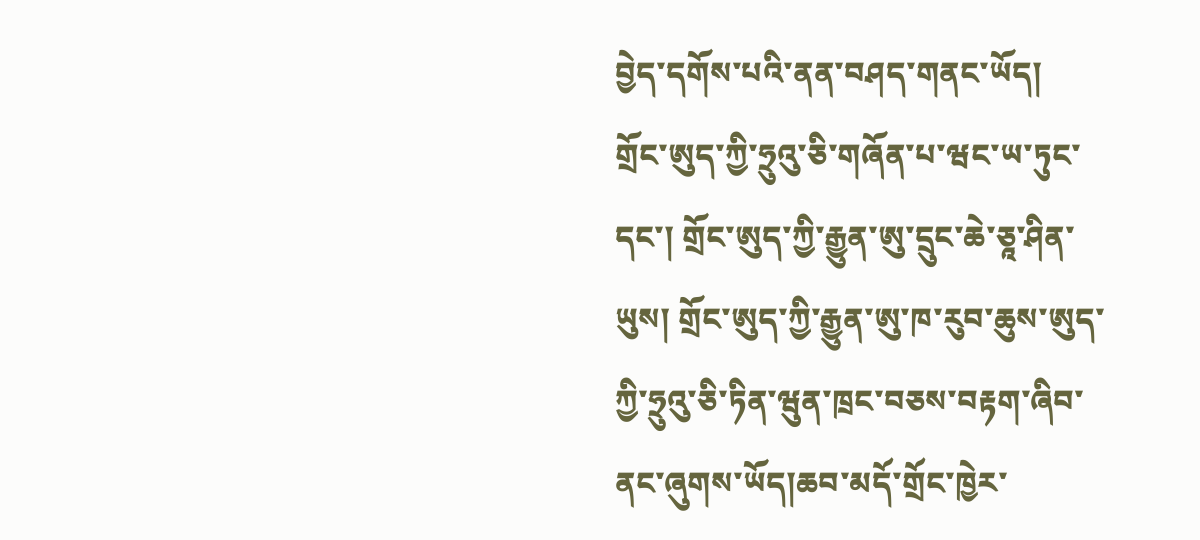བྱེད་དགོས་པའི་ནན་བཤད་གནང་ཡོད།
གྲོང་ཨུད་ཀྱི་ཧྲུའུ་ཅི་གཞོན་པ་ཝང་ཡ་ཏུང་དང་། གྲོང་ཨུད་ཀྱི་རྒྱུན་ཨུ་དྲུང་ཆེ་ཅཱ་ཤིན་ཡུས། གྲོང་ཨུད་ཀྱི་རྒྱུན་ཨུ་ཁ་རུབ་ཆུས་ཨུད་ཀྱི་ཧྲུའུ་ཅི་ཏིན་ཝུན་ཁྲང་བཅས་བརྟག་ཞིབ་ནང་ཞུགས་ཡོད།ཆབ་མདོ་གྲོང་ཁྱེར་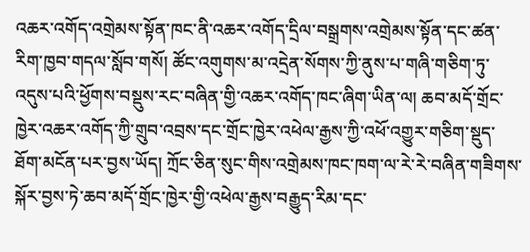འཆར་འགོད་འགྲེམས་སྟོན་ཁང་ནི་འཆར་འགོད་དྲིལ་བསྒྲགས་འགྲེམས་སྟོན་དང་ཚན་རིག་ཁྱབ་གདལ་སློབ་གསོ། ཚོང་འགུགས་མ་འདྲེན་སོགས་ཀྱི་ནུས་པ་གཞི་གཅིག་ཏུ་འདུས་པའི་ཕྱོགས་བསྡུས་རང་བཞིན་གྱི་འཆར་འགོད་ཁང་ཞིག་ཡིན་ལ། ཆབ་མདོ་གྲོང་ཁྱེར་འཆར་འགོད་ཀྱི་གྲུབ་འབྲས་དང་གྲོང་ཁྱེར་འཕེལ་རྒྱས་ཀྱི་འཕོ་འགྱུར་གཅིག་སྡུད་ཐོག་མངོན་པར་བྱས་ཡོད། ཀྲོང་ཅིན་སུང་གིས་འགྲེམས་ཁང་ཁག་ལ་རེ་རེ་བཞིན་གཟིགས་སྐོར་བྱས་ཏེ་ཆབ་མདོ་གྲོང་ཁྱེར་གྱི་འཕེལ་རྒྱས་བརྒྱུད་རིམ་དང་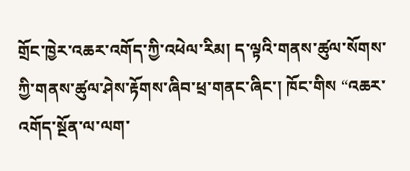གྲོང་ཁྱེར་འཆར་འགོད་ཀྱི་འཕེལ་རིམ། ད་ལྟའི་གནས་ཚུལ་སོགས་ཀྱི་གནས་ཚུལ་ཤེས་རྟོགས་ཞིབ་ཕྲ་གནང་ཞིང་། ཁོང་གིས “འཆར་འགོད་སྔོན་ལ་ལག་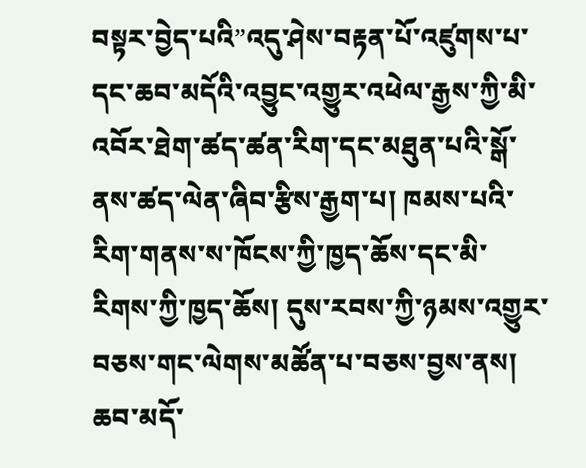བསྟར་བྱེད་པའི”འདུ་ཤེས་བརྟན་པོ་འཛུགས་པ་དང་ཆབ་མདོའི་འབྱུང་འགྱུར་འཕེལ་རྒྱས་ཀྱི་མི་འབོར་ཐེག་ཚད་ཚན་རིག་དང་མཐུན་པའི་སྒོ་ནས་ཚད་ལེན་ཞིབ་རྩིས་རྒྱག་པ། ཁམས་པའི་རིག་གནས་ས་ཁོངས་ཀྱི་ཁྱད་ཆོས་དང་མི་རིགས་ཀྱི་ཁྱད་ཆོས། དུས་རབས་ཀྱི་ཉམས་འགྱུར་བཅས་གང་ལེགས་མཚོན་པ་བཅས་བྱས་ནས། ཆབ་མདོ་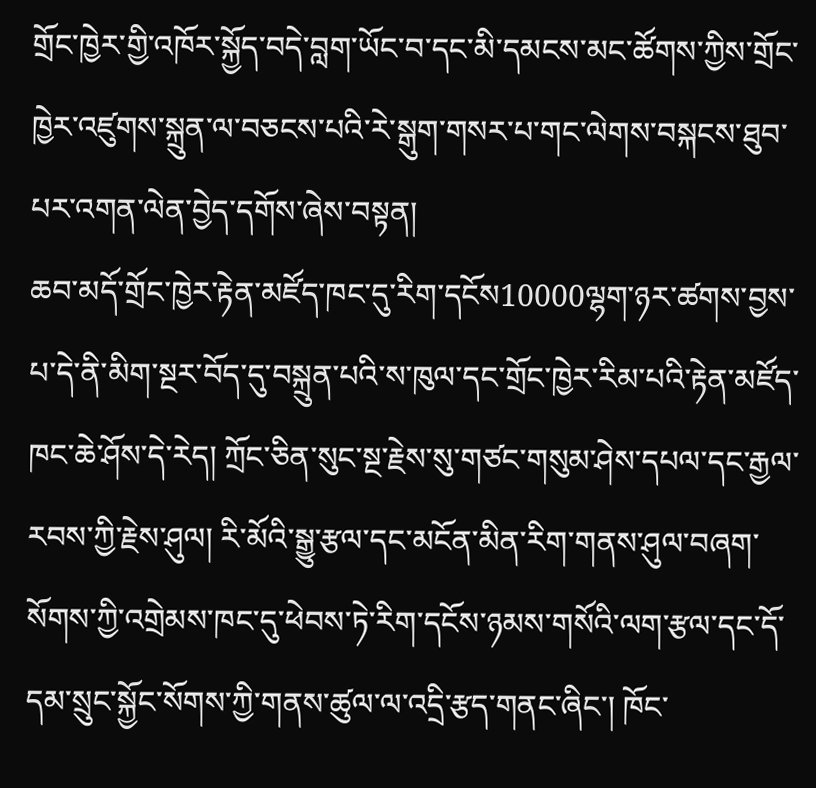གྲོང་ཁྱེར་གྱི་འཁོར་སྐྱོད་བདེ་བླག་ཡོང་བ་དང་མི་དམངས་མང་ཚོགས་ཀྱིས་གྲོང་ཁྱེར་འཛུགས་སྐྲུན་ལ་བཅངས་པའི་རེ་སྒུག་གསར་པ་གང་ལེགས་བསྐངས་ཐུབ་པར་འགན་ལེན་བྱེད་དགོས་ཞེས་བསྟན།
ཆབ་མདོ་གྲོང་ཁྱེར་རྟེན་མཛོད་ཁང་དུ་རིག་དངོས10000ལྷག་ཉར་ཚགས་བྱས་པ་དེ་ནི་མིག་སྔར་བོད་དུ་བསྐྲུན་པའི་ས་ཁུལ་དང་གྲོང་ཁྱེར་རིམ་པའི་རྟེན་མཛོད་ཁང་ཆེ་ཤོས་དེ་རེད། ཀྲོང་ཅིན་སུང་སྔ་རྗེས་སུ་གཙང་གསུམ་ཤེས་དཔལ་དང་རྒྱལ་རབས་ཀྱི་རྗེས་ཤུལ། རི་མོའི་སྒྱུ་རྩལ་དང་མངོན་མིན་རིག་གནས་ཤུལ་བཞག་སོགས་ཀྱི་འགྲེམས་ཁང་དུ་ཕེབས་ཏེ་རིག་དངོས་ཉམས་གསོའི་ལག་རྩལ་དང་དོ་དམ་སྲུང་སྐྱོང་སོགས་ཀྱི་གནས་ཚུལ་ལ་འདྲི་རྩད་གནང་ཞིང་། ཁོང་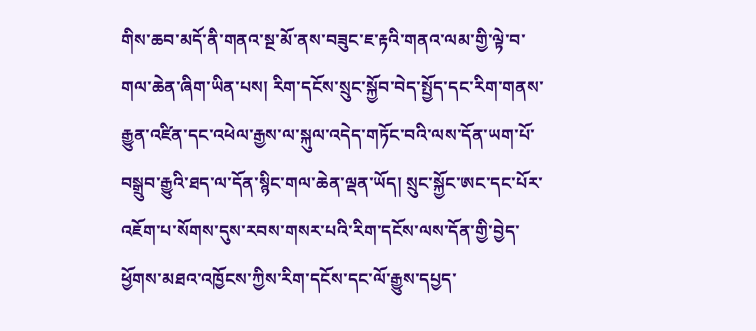གིས་ཆབ་མདོ་ནི་གནའ་སྔ་མོ་ནས་བཟུང་ཇ་རྟའི་གནའ་ལམ་གྱི་ལྟེ་བ་གལ་ཆེན་ཞིག་ཡིན་པས། རིག་དངོས་སྲུང་སྐྱོབ་བེད་སྤྱོད་དང་རིག་གནས་རྒྱུན་འཛིན་དང་འཕེལ་རྒྱས་ལ་སྐུལ་འདེད་གཏོང་བའི་ལས་དོན་ཡག་པོ་བསྒྲུབ་རྒྱུའི་ཐད་ལ་དོན་སྙིང་གལ་ཆེན་ལྡན་ཡོད། སྲུང་སྐྱོང་ཨང་དང་པོར་འཇོག་པ་སོགས་དུས་རབས་གསར་པའི་རིག་དངོས་ལས་དོན་གྱི་བྱེད་ཕྱོགས་མཐའ་འཁྱོངས་ཀྱིས་རིག་དངོས་དང་ལོ་རྒྱུས་དཔྱད་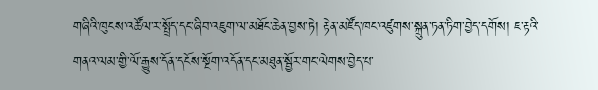གཞིའི་ཁུངས་འཚོལ་ར་སྤྲོད་དང་ཞིབ་འཇུག་ལ་མཐོང་ཆེན་བྱས་ཏེ། རྟེན་མཛོད་ཁང་འཛུགས་སྐྲུན་ཏན་ཏིག་བྱེད་དགོས། ཇ་རྟའི་གནའ་ལམ་གྱི་ལོ་རྒྱུས་དོན་དངོས་སྔོག་འདོན་དང་མཐུན་སྦྱོར་གང་ལེགས་བྱེད་པ་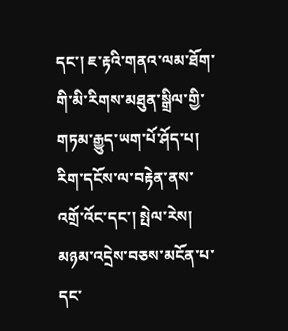དང་། ཇ་རྟའི་གནའ་ལམ་ཐོག་གི་མི་རིགས་མཐུན་སྒྲིལ་གྱི་གཏམ་རྒྱུད་ཡག་པོ་ཤོད་པ། རིག་དངོས་ལ་བརྟེན་ནས་འགྲོ་འོང་དང་། སྤེལ་རེས། མཉམ་འདྲེས་བཅས་མངོན་པ་དང་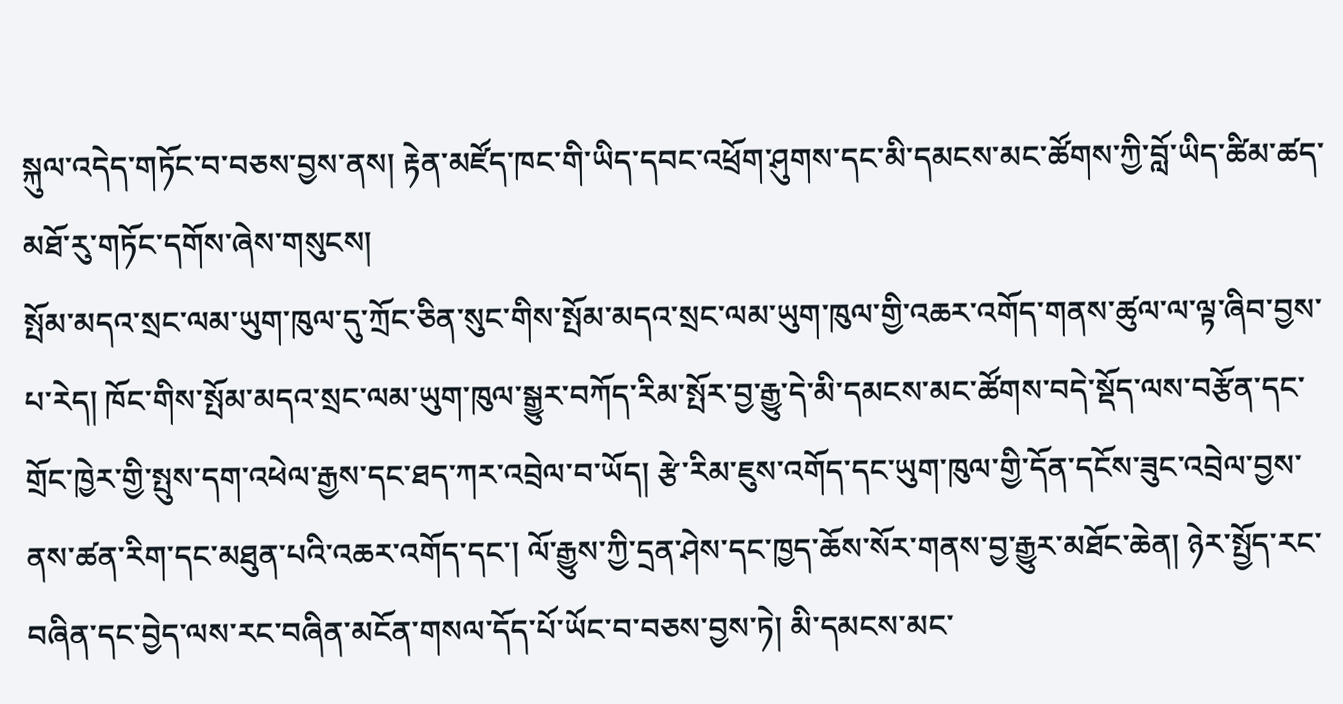སྐུལ་འདེད་གཏོང་བ་བཅས་བྱས་ནས། རྟེན་མཛོད་ཁང་གི་ཡིད་དབང་འཕྲོག་ཤུགས་དང་མི་དམངས་མང་ཚོགས་ཀྱི་བློ་ཡིད་ཚིམ་ཚད་མཐོ་རུ་གཏོང་དགོས་ཞེས་གསུངས།
སྤོམ་མདའ་སྲང་ལམ་ཡུག་ཁུལ་དུ་ཀྲོང་ཅིན་སུང་གིས་སྤོམ་མདའ་སྲང་ལམ་ཡུག་ཁུལ་གྱི་འཆར་འགོད་གནས་ཚུལ་ལ་ལྟ་ཞིབ་བྱས་པ་རེད། ཁོང་གིས་སྤོམ་མདའ་སྲང་ལམ་ཡུག་ཁུལ་སྒྱུར་བཀོད་རིམ་སྤོར་བྱ་རྒྱུ་དེ་མི་དམངས་མང་ཚོགས་བདེ་སྡོད་ལས་བརྩོན་དང་གྲོང་ཁྱེར་གྱི་སྤུས་དག་འཕེལ་རྒྱས་དང་ཐད་ཀར་འབྲེལ་བ་ཡོད། རྩེ་རིམ་ཇུས་འགོད་དང་ཡུག་ཁུལ་གྱི་དོན་དངོས་ཟུང་འབྲེལ་བྱས་ནས་ཚན་རིག་དང་མཐུན་པའི་འཆར་འགོད་དང་། ལོ་རྒྱུས་ཀྱི་དྲན་ཤེས་དང་ཁྱད་ཆོས་སོར་གནས་བྱ་རྒྱུར་མཐོང་ཆེན། ཉེར་སྤྱོད་རང་བཞིན་དང་བྱེད་ལས་རང་བཞིན་མངོན་གསལ་དོད་པོ་ཡོང་བ་བཅས་བྱས་ཏེ། མི་དམངས་མང་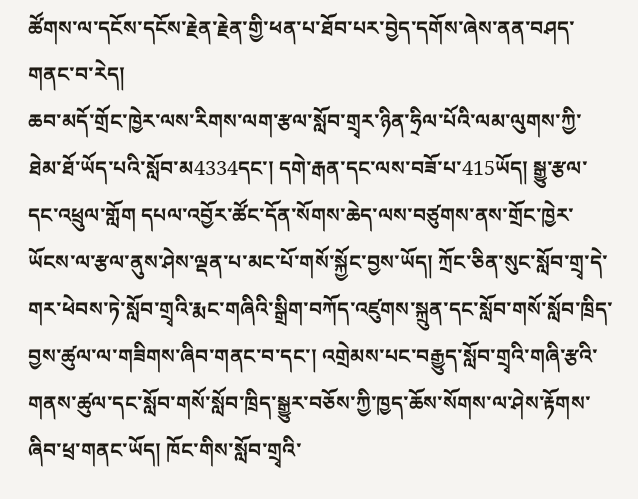ཚོགས་ལ་དངོས་དངོས་རྗེན་རྗེན་གྱི་ཕན་པ་ཐོབ་པར་བྱེད་དགོས་ཞེས་ནན་བཤད་གནང་བ་རེད།
ཆབ་མདོ་གྲོང་ཁྱེར་ལས་རིགས་ལག་རྩལ་སློབ་གྲྭར་ཉིན་ཧྲིལ་པོའི་ལམ་ལུགས་ཀྱི་ཐེམ་ཐོ་ཡོད་པའི་སློབ་མ4334དང་། དགེ་རྒན་དང་ལས་བཟོ་པ་415ཡོད། སྒྱུ་རྩལ་དང་འཕྲུལ་གློག དཔལ་འབྱོར་ཚོང་དོན་སོགས་ཆེད་ལས་བཙུགས་ནས་གྲོང་ཁྱེར་ཡོངས་ལ་རྩལ་ནུས་ཤེས་ལྡན་པ་མང་པོ་གསོ་སྐྱོང་བྱས་ཡོད། ཀྲོང་ཅིན་སུང་སློབ་གྲྭ་དེ་གར་ཕེབས་ཏེ་སློབ་གྲྭའི་རྨང་གཞིའི་སྒྲིག་བཀོད་འཛུགས་སྐྲུན་དང་སློབ་གསོ་སློབ་ཁྲིད་བྱས་ཚུལ་ལ་གཟིགས་ཞིབ་གནང་བ་དང་། འགྲེམས་པང་བརྒྱུད་སློབ་གྲྭའི་གཞི་རྩའི་གནས་ཚུལ་དང་སློབ་གསོ་སློབ་ཁྲིད་སྒྱུར་བཅོས་ཀྱི་ཁྱད་ཆོས་སོགས་ལ་ཤེས་རྟོགས་ཞིབ་ཕྲ་གནང་ཡོད། ཁོང་གིས་སློབ་གྲྭའི་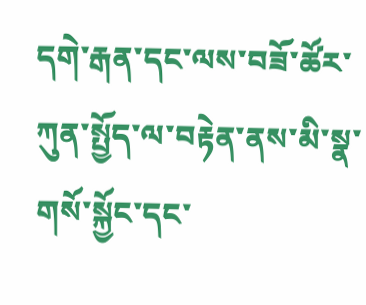དགེ་རྒན་དང་ལས་བཟོ་ཚོར་ཀུན་སྤྱོད་ལ་བརྟེན་ནས་མི་སྣ་གསོ་སྐྱོང་དང་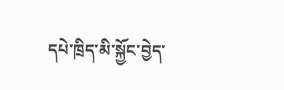དཔེ་ཁྲིད་མི་སྐྱོང་བྱེད་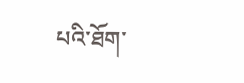པའི་ཐོག་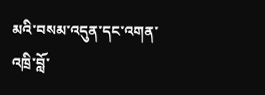མའི་བསམ་འདུན་དང་འགན་འཁྲི་བློ་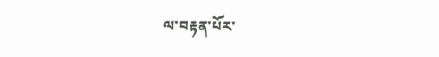ལ་བརྟན་པོར་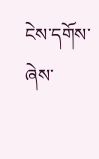ངེས་དགོས་ཞེས་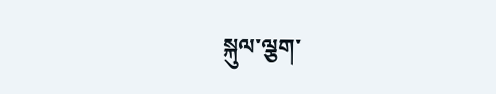སྐུལ་ལྕག་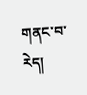གནང་བ་རེད།